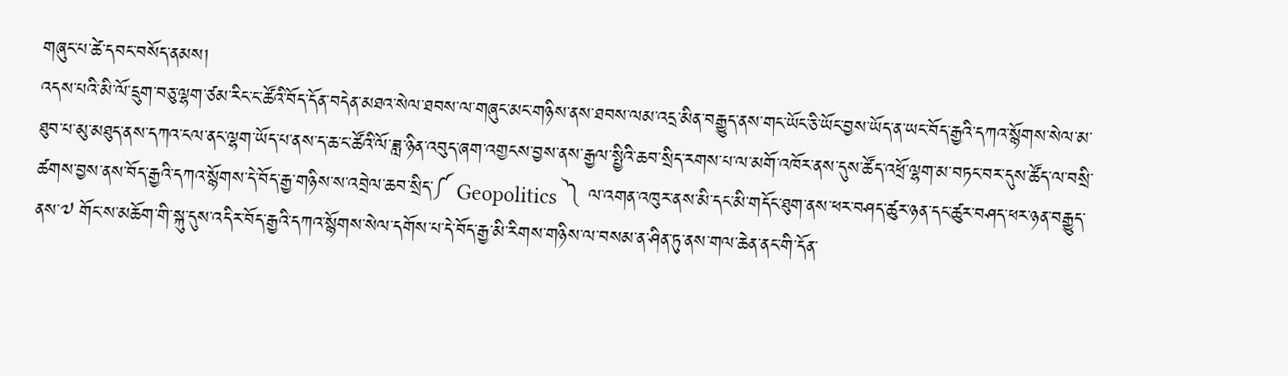གཞུང་པ་ཚེ་དབང་བསོད་ནམས།
འདས་པའི་མི་ལོ་དྲུག་བཅུ་ལྷག་ཙམ་རིང་ང་ཚོའི་བོད་དོན་བདེན་མཐའ་སེལ་ཐབས་ལ་གཞུང་མང་གཉིས་ནས་ཐབས་ལམ་འདྲ་མིན་བརྒྱུད་ནས་གང་ཡོང་ཅི་ཡོང་བྱས་ཡོད་ན་ཡང་བོད་རྒྱའི་དཀའ་སྙོགས་སེལ་མ་ཐུབ་པ་མུ་མཐུད་ནས་དཀའ་ངལ་ནང་ལྷག་ཡོད་པ་ནས་ད་ཆ་ང་ཚོའི་ལོ་ཟླ་ཉིན་འབུད་ཞག་འགྱངས་བྱས་ནས་རྒྱལ་སྤྱིའི་ཆབ་སྲིད་རགས་པ་ལ་མགོ་འཁོར་ནས་དུས་ཚོད་འཕྲོ་ལྷག་མ་བཏང་བར་དུས་ཚོད་ལ་བསྲི་ཚགས་བྱས་ནས་བོད་རྒྱའི་དཀའ་སྙོགས་དེ་བོད་རྒྱ་གཉིས་ས་འབྲེལ་ཆབ་སྲིད་༼ Geopolitics ༽ ལ་འགན་འཁུར་ནས་མི་དང་མི་གདོང་ཐུག་ནས་ཕར་བཤད་ཚུར་ཉན་དང་ཚུར་བཤད་ཕར་ཉན་བརྒྱུད་ནས་༧ གོང་ས་མཆོག་གི་སྐུ་དུས་འདིར་བོད་རྒྱའི་དཀའ་སྙོགས་སེལ་དགོས་པ་དེ་བོད་རྒྱ་མི་རིགས་གཉིས་ལ་བསམ་ན་ཤིན་ཏུ་ནས་གལ་ཆེན་ནང་གི་དོན་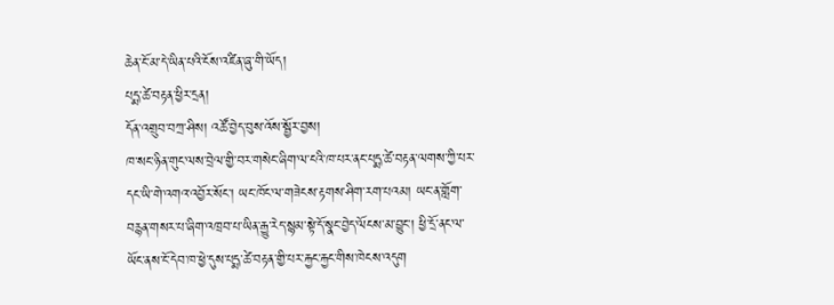ཆེན་ངོ་མ་དེ་ཡིན་པའི་ངོས་འཛིན་ཞུ་གི་ཡོད།
པདྨ་ཚེ་བརྟན་ཕྱིར་དྲན།
དོན་འགྲུབ་བཀྲ་ཤིས། འཚོ་བྱེད་བུས་འོས་སྦྱོར་བྱས།
ཁ་སང་ཉིན་གུང་ལས་བྲེལ་གྱི་བར་གསེང་ཞིག་ལ་ངའི་ཁ་པར་ནང་པདྨ་ཚེ་བརྟན་ལགས་ཀྱི་པར་དང་ཡི་གེ་འགའ་འབྱོར་སོང་། ཡང་ཁོང་ལ་གཟེངས་རྟགས་ཤིག་རག་པའམ། ཡང་ན་གློག་བརྙན་གསར་པ་ཞིག་འཁྲབ་པ་ཡིན་རྒྱུ་རེད་སྙམ་སྟེ་དོ་སྣང་བྱེད་ལོངས་མ་བྱུང་། ཕྱི་དྲོ་ནང་ལ་ཡོང་ནས་ངོ་དེབ་ཁ་ཕྱེ་དུས་པདྨ་ཚེ་བརྟན་གྱི་པར་རྐྱང་རྐྱང་གིས་ཁེངས་འདུག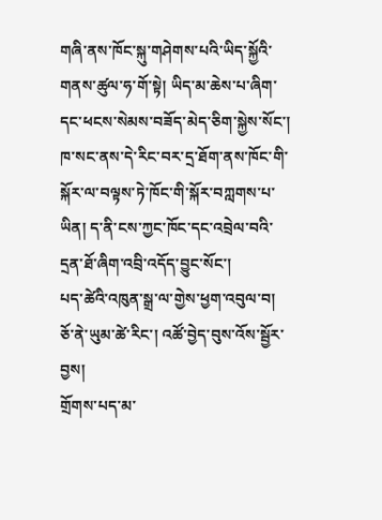གཞི་ནས་ཁོང་སྐུ་གཤེགས་པའི་ཡིད་སྐྱོའི་གནས་ཚུལ་ཧ་གོ་སྟེ། ཡིད་མ་ཆེས་པ་ཞིག་དང་ཕངས་སེམས་བཟོད་མེད་ཅིག་སྐྱེས་སོང་། ཁ་སང་ནས་དེ་རིང་བར་དྲ་ཐོག་ནས་ཁོང་གི་སྐོར་ལ་བལྟས་ཏེ་ཁོང་གི་སྐོར་བཀླགས་པ་ཡིན། ད་ནི་ངས་ཀྱང་ཁོང་དང་འབྲེལ་བའི་དྲན་ཐོ་ཞིག་འབྲི་འདོད་བྱུང་སོང་།
པད་ཚེའི་འཁུན་སྒྲ་ལ་གྱེས་ཕྱག་འབུལ་བ།
ཅོ་ནེ་ཡུམ་ཚེ་རིང་། འཚོ་བྱེད་བུས་འོས་སྦྱོར་བྱས།
གྲོགས་པད་མ་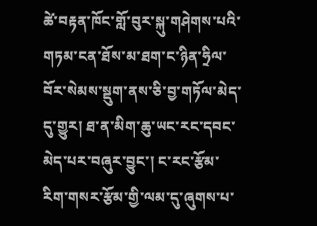ཚེ་བརྟན་ཁོང་གློ་བུར་སྐུ་གཤེགས་པའི་གཏམ་ངན་ཐོས་མ་ཐག་ང་ཉིན་ཧྲིལ་བོར་སེམས་སྡུག་ནས་ཅི་བྱ་གཏོལ་མེད་དུ་གྱུར། ཐ་ན་མིག་ཆུ་ཡང་རང་དབང་མེད་པར་བཞུར་བྱུང་། ང་རང་རྩོམ་རིག་གསར་རྩོམ་གྱི་ལམ་དུ་ཞུགས་པ་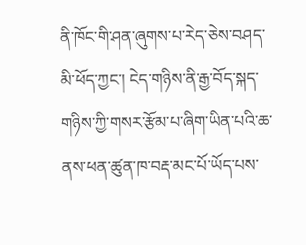ནི་ཁོང་གི་ཤན་ཞུགས་པ་རེད་ཅེས་བཤད་མི་ཕོད་ཀྱང་། ངེད་གཉིས་ནི་རྒྱ་བོད་སྐད་གཉིས་ཀྱི་གསར་རྩོམ་པ་ཞིག་ཡིན་པའི་ཆ་ནས་ཕན་ཚུན་ཁ་བརྡ་མང་པོ་ཡོད་པས་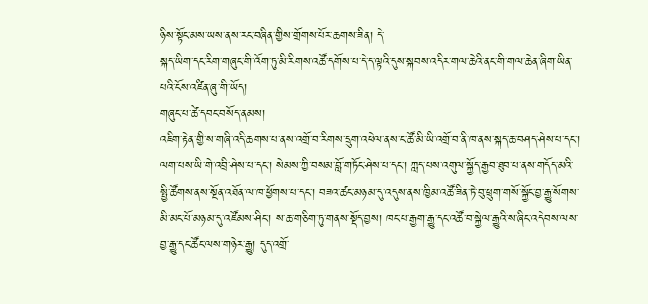ཉིས་སྟོང་མས་ཡས་ནས་རང་བཞིན་གྱིས་གྲོགས་པོར་ཆགས་ཟིན། དེ་
སྐད་ཡིག་དང་རིག་གཞུང་གི་འོག་ཏུ་མི་རིགས་འཚོ་དགོས་པ་དེ་ད་ལྟའི་དུས་སྐབས་འདིར་གལ་ཆེའི་ནང་གི་གལ་ཆེན་ཞིག་ཡིན་པའི་ངོས་འཛིན་ཞུ་གི་ཡོད།
གཞུང་པ་ཚེ་དབང་བསོད་ནམས།
འཇིག་རྟེན་གྱི་ས་གཞི་འདི་ཆགས་པ་ནས་འགྲོ་བ་རིགས་དྲུག་འཕེལ་ནས་ང་ཚོ་མི་ཡི་འགྲོ་བ་ནི་ཁ་ནས་སྐད་ཆ་བཤད་ཤེས་པ་དང་། ལག་པས་ཡི་གེ་འབྲི་ཤེས་པ་དང་། སེམས་ཀྱི་བསམ་བློ་གཏོང་ཤེས་པ་དང་། ཀླད་པས་འགུལ་སྐྱོད་རྒྱབ་ཐུབ་པ་ནས་གདོད་མའི་སྤྱི་ཚོགས་ནས་སྔོན་འཐོན་ལ་ཁ་ཕྱོགས་པ་དང་། བཟའ་ཚང་མཉམ་དུ་འདུས་ནས་ཁྱིམ་འཚོ་ཟིན་ཏེ་བུ་ཕྲུག་གསོ་སྐྱོང་བྱ་རྒྱུ་སོགས་མི་མང་པོ་མཉམ་དུ་འཛོམས་ཤིང་། ས་ཆ་གཅིག་ཏུ་གནས་སྡོད་བྱས། ཁང་པ་རྒྱག་རྒྱུ་དང་འཚོ་བ་སྐྱེལ་རྒྱུའི་ས་ཞིང་འདེབས་ལས་བྱ་རྒྱུ་དང་ཚོང་ལས་གཉེར་རྒྱུ། དུད་འགྲོ་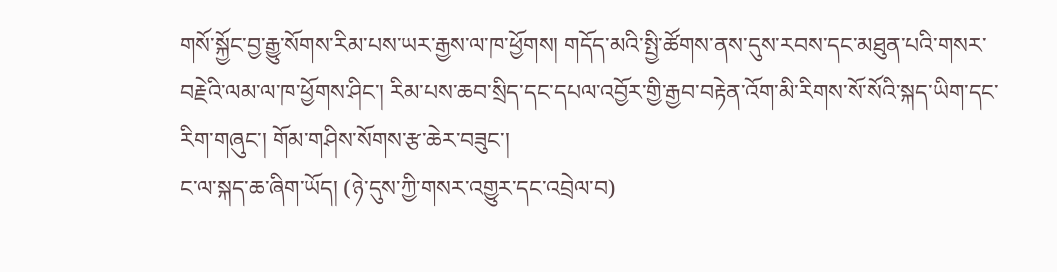གསོ་སྐྱོང་བྱ་རྒྱུ་སོགས་རིམ་པས་ཡར་རྒྱས་ལ་ཁ་ཕྱོགས། གདོད་མའི་སྤྱི་ཚོགས་ནས་དུས་རབས་དང་མཐུན་པའི་གསར་བརྗེའི་ལམ་ལ་ཁ་ཕྱོགས་ཤིང་། རིམ་པས་ཆབ་སྲིད་དང་དཔལ་འབྱོར་གྱི་རྒྱབ་བརྟེན་འོག་མི་རིགས་སོ་སོའི་སྐད་ཡིག་དང་རིག་གཞུང་། གོམ་གཤིས་སོགས་རྩ་ཆེར་བཟུང་།
ང་ལ་སྐད་ཆ་ཞིག་ཡོད། (ཉེ་དུས་ཀྱི་གསར་འགྱུར་དང་འབྲེལ་བ)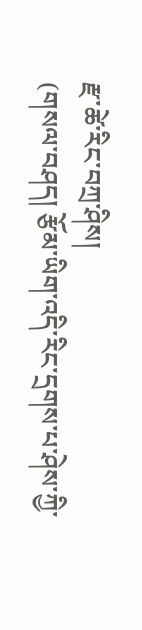རྫ་ཚེ་རིང་བཀྲ་ཤིས།
(གསལ་བཤད། རྩོམ་ཡིག་འདི་རིང་དྲགས་པ་ཤེས་ཀྱི་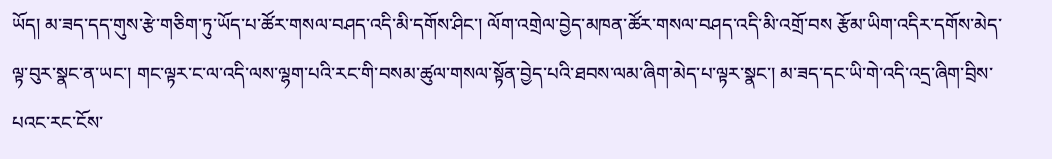ཡོད། མ་ཟད་དད་གུས་རྩེ་གཅིག་ཏུ་ཡོད་པ་ཚོར་གསལ་བཤད་འདི་མི་དགོས་ཤིང་། ལོག་འགྲེལ་བྱེད་མཁན་ཚོར་གསལ་བཤད་འདི་མི་འགྲོ་བས རྩོམ་ཡིག་འདིར་དགོས་མེད་ལྟ་བུར་སྣང་ན་ཡང་། གང་ལྟར་ང་ལ་འདི་ལས་ལྷག་པའི་རང་གི་བསམ་ཚུལ་གསལ་སྟོན་བྱེད་པའི་ཐབས་ལམ་ཞིག་མེད་པ་ལྟར་སྣང་། མ་ཟད་དང་ཡི་གེ་འདི་འདྲ་ཞིག་བྲིས་པའང་རང་ངོས་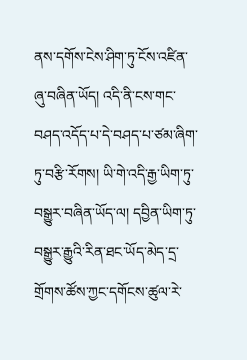ནས་དགོས་ངེས་ཤིག་ཏུ་ངོས་འཛིན་ཞུ་བཞིན་ཡོད། འདི་ནི་ངས་གང་བཤད་འདོད་པ་དེ་བཤད་པ་ཙམ་ཞིག་ཏུ་བརྩི་རོགས། ཡི་གེ་འདི་རྒྱ་ཡིག་ཏུ་བསྒྱུར་བཞིན་ཡོད་ལ། དབྱིན་ཡིག་ཏུ་བསྒྱུར་རྒྱུའི་རིན་ཐང་ཡོད་མེད་དྲ་གྲོགས་ཚོས་ཀྱང་དགོངས་ཚུལ་རེ་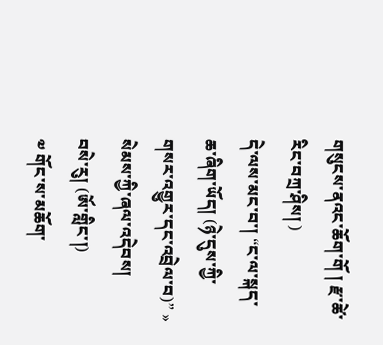གསུངས་ནའང་ཆོག་གོ ། རྫ་ཚེ་རིང་བཀྲ་ཤིས། )
དེ་ལས་མང་བ་། “ང་ལ་སྐད་ཆ་ཞིག་ཡོད། (ཉེ་དུས་ཀྱི་གསར་འགྱུར་དང་འབྲེལ་བ)” »
སེམས་ཀྱི་ཞལ་འདེབས།
བསེ་རུ། (ཨོ་གླིང་།)
༧ གོང་ས་མཆོག་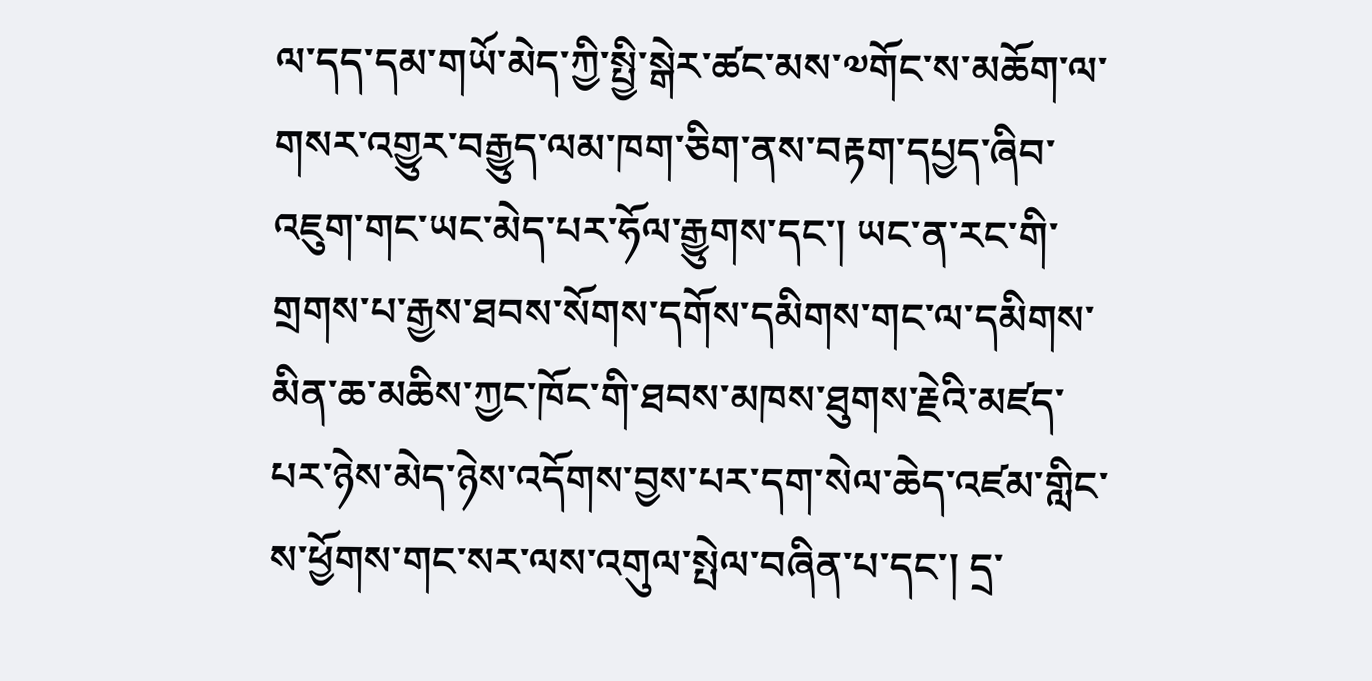ལ་དད་དམ་གཡོ་མེད་ཀྱི་སྤྱི་སྒེར་ཚང་མས་༧གོང་ས་མཆོག་ལ་གསར་འགྱུར་བརྒྱུད་ལམ་ཁག་ཅིག་ནས་བརྟག་དཔྱད་ཞིབ་འཇུག་གང་ཡང་མེད་པར་ཧོལ་རྒྱུགས་དང་། ཡང་ན་རང་གི་གྲགས་པ་རྒྱས་ཐབས་སོགས་དགོས་དམིགས་གང་ལ་དམིགས་མིན་ཆ་མཆིས་ཀྱང་ཁོང་གི་ཐབས་མཁས་ཐུགས་རྗེའི་མཛད་པར་ཉེས་མེད་ཉེས་འདོགས་བྱས་པར་དག་སེལ་ཆེད་འཛམ་གླིང་ས་ཕྱོགས་གང་སར་ལས་འགུལ་སྤེལ་བཞིན་པ་དང་། དྲ་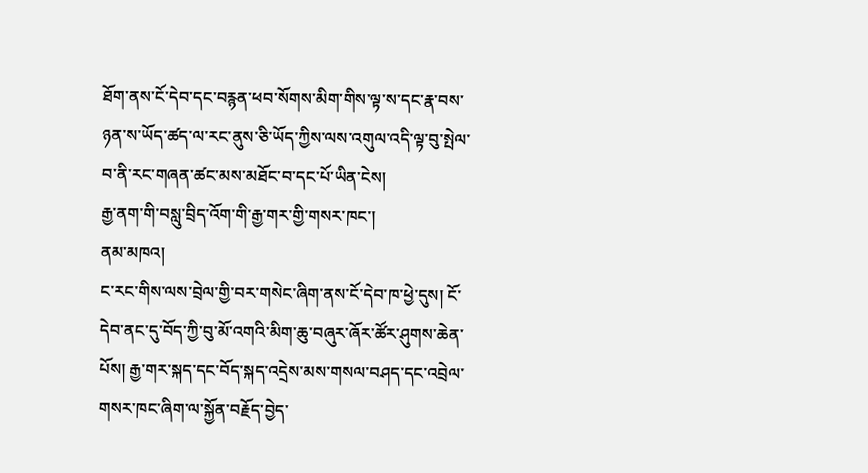ཐོག་ནས་ངོ་དེབ་དང་བརྙན་ཕབ་སོགས་མིག་གིས་ལྟ་ས་དང་རྣ་བས་ཉན་ས་ཡོད་ཚད་ལ་རང་ནུས་ཅི་ཡོད་ཀྱིས་ལས་འགུལ་འདི་ལྟ་བུ་སྤེལ་བ་ནི་རང་གཞན་ཚང་མས་མཐོང་བ་དང་པོ་ཡིན་ངེས།
རྒྱ་ནག་གི་བསླུ་བྲིད་འོག་གི་རྒྱ་གར་གྱི་གསར་ཁང་།
ནམ་མཁའ།
ང་རང་གིས་ལས་བྲེལ་གྱི་བར་གསེང་ཞིག་ནས་ངོ་དེབ་ཁ་ཕྱེ་དུས། ངོ་དེབ་ནང་དུ་བོད་ཀྱི་བུ་མོ་འགའི་མིག་ཆུ་བཞུར་ཞོར་ཚོར་ཤུགས་ཆེན་པོས། རྒྱ་གར་སྐད་དང་བོད་སྐད་འདྲེས་མས་གསལ་བཤད་དང་འབྲེལ་གསར་ཁང་ཞིག་ལ་སྐྱོན་བརྗོད་བྱེད་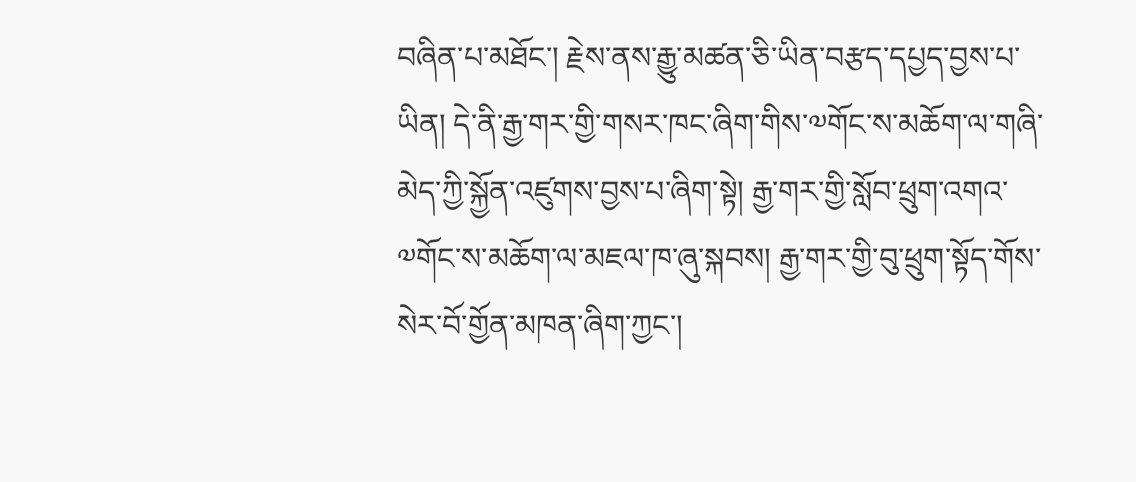བཞིན་པ་མཐོང་། རྗེས་ནས་རྒྱུ་མཚན་ཅི་ཡིན་བརྩད་དཔྱད་བྱས་པ་ཡིན། དེ་ནི་རྒྱ་གར་གྱི་གསར་ཁང་ཞིག་གིས་༧གོང་ས་མཆོག་ལ་གཞི་མེད་ཀྱི་སྐྱོན་འཛུགས་བྱས་པ་ཞིག་སྟེ། རྒྱ་གར་གྱི་སློབ་ཕྲུག་འགའ་༧གོང་ས་མཆོག་ལ་མཇལ་ཁ་ཞུ་སྐབས། རྒྱ་གར་གྱི་བུ་ཕྲུག་སྟོད་གོས་སེར་བོ་གྱོན་མཁན་ཞིག་ཀྱང་།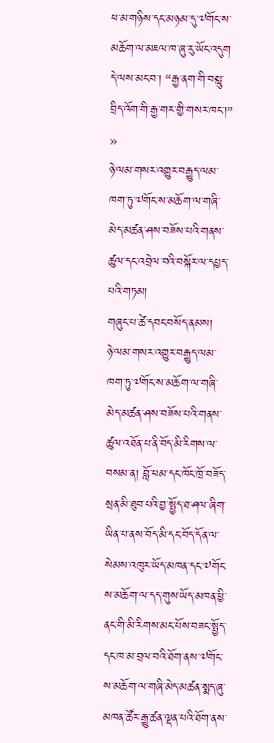ཕ་མ་གཉིས་དང་མཉམ་དུ་༧གོང་ས་མཆོག་ལ་མཇལ་ཁ་ཞུ་རུ་ཡོང་འདུག
དེ་ལས་མང་བ་། “རྒྱ་ནག་གི་བསླུ་བྲིད་འོག་གི་རྒྱ་གར་གྱི་གསར་ཁང་།” »
ཉེ་ལམ་གསར་འགྱུར་བརྒྱུད་ལམ་ཁག་ཏུ་༧གོང་ས་མཆོག་ལ་གཞི་མེད་མཚན་ཤས་བཟོས་པའི་གནས་ཚུལ་དང་འབྲེལ་བའི་བསྐོར་ལ་དཔྱད་པའི་གཏམ།
གཞུང་པ་ཚེ་དབང་བསོད་ནམས།
ཉེ་ལམ་གསར་འགྱུར་བརྒྱུད་ལམ་ཁག་ཏུ་༧གོང་ས་མཆོག་ལ་གཞི་མེད་མཚན་ཤས་བཟོས་པའི་གནས་ཚུལ་འཐོན་པ་ནི་བོད་མི་རིགས་ལ་བསམ་ན། བློ་ཕམ་དང་ཁོང་ཁྲོ་བཟོད་སྲན་མི་ཐུབ་པའི་བྱ་སྤྱོད་ཐ་ཤལ་ཞིག་ཡིན་པ་ནས་བོད་མི་དང་བོད་དོན་ལ་སེམས་འཁུར་ཡོད་མཁན་དང་༧གོང་ས་མཆོག་ལ་དད་གུས་ཡོད་མཁན་ཕྱི་ནང་གི་མི་རིགས་མང་པོས་བཟང་སྤྱོད་དང་ཁ་མ་བྲལ་བའི་ཐོག་ནས་༧གོང་ས་མཆོག་ལ་གཞི་མེད་མཚན་སྨད་ཞུ་མཁན་ཚོར་རྒྱུ་ཚན་ལྡན་པའི་ཐོག་ནས་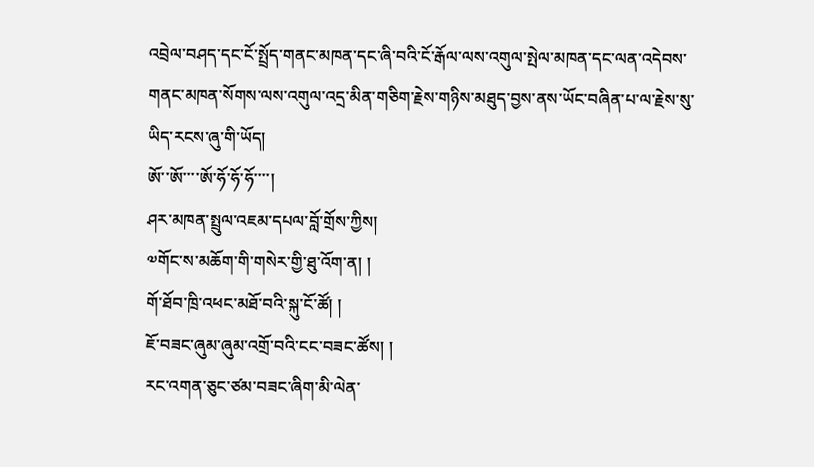འབྲེལ་བཤད་དང་ངོ་སྤྲོད་གནང་མཁན་དང་ཞི་བའི་ངོ་རྒོལ་ལས་འགུལ་སྤེལ་མཁན་དང་ལན་འདེབས་གནང་མཁན་སོགས་ལས་འགུལ་འདྲ་མིན་གཅིག་རྗེས་གཉིས་མཐུད་བྱས་ནས་ཡོང་བཞིན་པ་ལ་རྗེས་སུ་ཡིད་རངས་ཞུ་གི་ཡོད།
ཨོ་་ཨོ་་་་ཨོ་ཧོ་ཧོ་ཧོ་་་་།
ཤར་མཁན་སྤྲུལ་འཇམ་དཔལ་བློ་གྲོས་ཀྱིས།
༧གོང་ས་མཆོག་གི་གསེར་གྱི་ཐུ་འོག་ན། །
གོ་ཐོབ་ཁྲི་འཕང་མཐོ་བའི་སྐུ་ངོ་ཚོ། །
ཇོ་བཟང་ཞུམ་ཞུམ་འགྲོ་བའི་ངང་བཟང་ཚོས། །
རང་འགན་ཅུང་ཙམ་བཟང་ཞིག་མི་ལེན་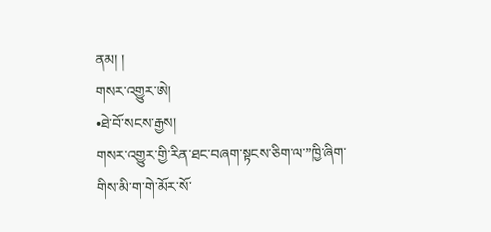ནམ། །
གསར་འགྱུར་ཨེ།
•ཐེ་བོ་སངས་རྒྱས།
གསར་འགྱུར་གྱི་རིན་ཐང་བཞག་སྟངས་ཅིག་ལ་”ཁྱི་ཞིག་གིས་མི་ག་གེ་མོར་སོ་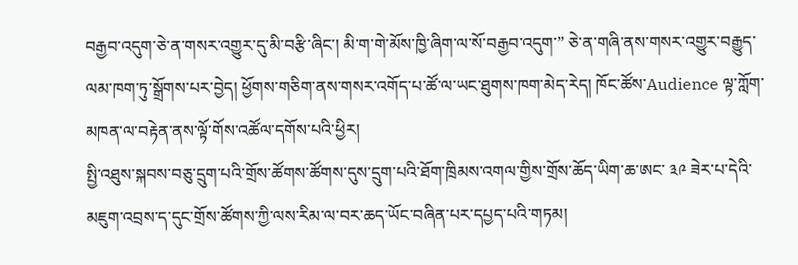བརྒྱབ་འདུག་ཅེ་ན་གསར་འགྱུར་དུ་མི་བརྩི་ཞིང་། མི་ག་གེ་མོས་ཁྱི་ཞིག་ལ་སོ་བརྒྱབ་འདུག་” ཅེ་ན་གཞི་ནས་གསར་འགྱུར་བརྒྱུད་ལམ་ཁག་ཏུ་སྒྲོགས་པར་བྱེད། ཕྱོགས་གཅིག་ནས་གསར་འགོད་པ་ཚོ་ལ་ཡང་ཐུགས་ཁག་མེད་རེད། ཁོང་ཚོས་Audience ལྟ་ཀློག་མཁན་ལ་བརྟེན་ནས་ལྟོ་གོས་འཚོལ་དགོས་པའི་ཕྱིར།
སྤྱི་འཐུས་སྐབས་བཅུ་དྲུག་པའི་གྲོས་ཚོགས་ཚོགས་དུས་དྲུག་པའི་ཐོག་ཁྲིམས་འགལ་གྱིས་གྲོས་ཆོད་ཡིག་ཆ་ཨང་ ༣༩ ཟེར་པ་དེའི་མཇུག་འབྲས་ད་དུང་གྲོས་ཚོགས་ཀྱི་ལས་རིམ་ལ་བར་ཆད་ཡོང་བཞིན་པར་དཔྱད་པའི་གཏམ།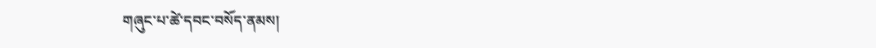གཞུང་པ་ཚེ་དབང་བསོད་ནམས།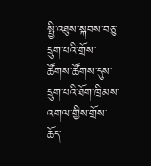སྤྱི་འཐུས་སྐབས་བཅུ་དྲུག་པའི་གྲོས་ཚོགས་ཚོགས་དུས་དྲུག་པའི་ཐོག་ཁྲིམས་འགལ་གྱིས་གྲོས་ཆོད་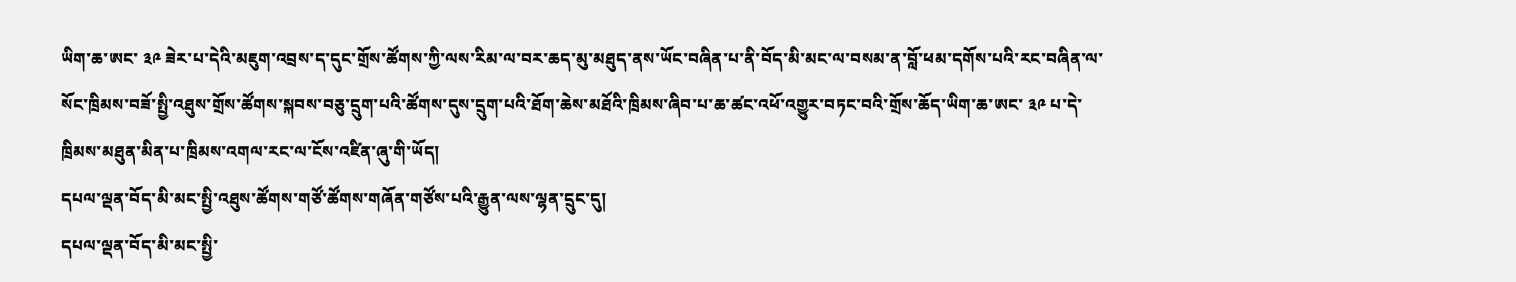ཡིག་ཆ་ཨང་ ༣༩ ཟེར་པ་དེའི་མཇུག་འབྲས་ད་དུང་གྲོས་ཚོགས་ཀྱི་ལས་རིམ་ལ་བར་ཆད་མུ་མཐུད་ནས་ཡོང་བཞིན་པ་ནི་བོད་མི་མང་ལ་བསམ་ན་བློ་ཕམ་དགོས་པའི་རང་བཞིན་ལ་སོང་ཁྲིམས་བཟོ་སྤྱི་འཐུས་གྲོས་ཚོགས་སྐབས་བཅུ་དྲུག་པའི་ཚོགས་དུས་དྲུག་པའི་ཐོག་ཆེས་མཐོའི་ཁྲིམས་ཞིབ་པ་ཆ་ཚང་འཕོ་འགྱུར་བཏང་བའི་གྲོས་ཆོད་ཡིག་ཆ་ཨང་ ༣༩ པ་དེ་ཁྲིམས་མཐུན་མིན་པ་ཁྲིམས་འགལ་རང་ལ་ངོས་འཛིན་ཞུ་གི་ཡོད།
དཔལ་ལྡན་བོད་མི་མང་སྤྱི་འཐུས་ཚོགས་གཙོ་ཚོགས་གཞོན་གཙོས་པའི་རྒྱུན་ལས་ལྷན་དྲུང་དུ།
དཔལ་ལྡན་བོད་མི་མང་སྤྱི་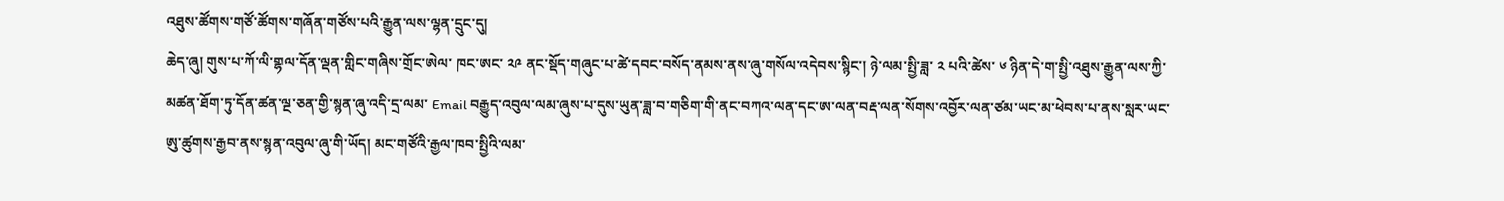འཐུས་ཚོགས་གཙོ་ཚོགས་གཞོན་གཙོས་པའི་རྒྱུན་ལས་ལྷན་དྲུང་དུ།
ཆེད་ཞུ། གུས་པ་ཀོ་ལི་གྷལ་དོན་ལྡན་གླིང་གཞིས་གྲོང་ཨེལ་ ཁང་ཨང་ ༢༩ ནང་སྡོད་གཞུང་པ་ཚེ་དབང་བསོད་ནམས་ནས་ཞུ་གསོལ་འདེབས་སྙིང་། ཉེ་ལམ་སྤྱི་ཟླ་ ༢ པའི་ཚེས་ ༦ ཉིན་དེ་ག་སྤྱི་འཐུས་རྒྱུན་ལས་ཀྱི་མཚན་ཐོག་ཏུ་དོན་ཚན་ལྔ་ཅན་གྱི་སྙན་ཞུ་འདི་དྲ་ལམ་ Email བརྒྱུད་འབུལ་ལམ་ཞུས་པ་དུས་ཡུན་ཟླ་བ་གཅིག་གི་ནང་བཀའ་ལན་དང་ཨ་ལན་བརྡ་ལན་སོགས་འབྱོར་ལན་ཙམ་ཡང་མ་ཕེབས་པ་ནས་སླར་ཡང་ཨུ་ཚུགས་རྒྱབ་ནས་སྙན་འབུལ་ཞུ་གི་ཡོད། མང་གཙོའི་རྒྱལ་ཁབ་སྤྱིའི་ལམ་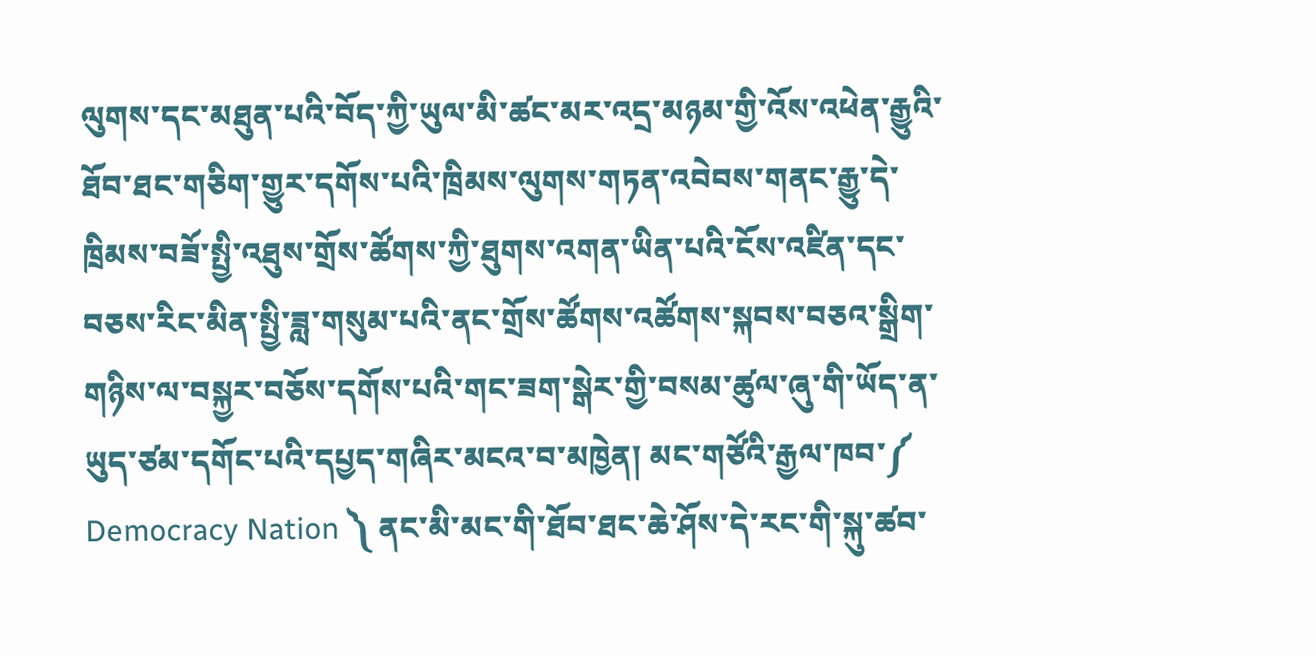ལུགས་དང་མཐུན་པའི་བོད་ཀྱི་ཡུལ་མི་ཚང་མར་འདྲ་མཉམ་གྱི་འོས་འཕེན་རྒྱུའི་ཐོབ་ཐང་གཅིག་གྱུར་དགོས་པའི་ཁྲིམས་ལུགས་གཏན་འབེབས་གནང་རྒྱུ་དེ་ཁྲིམས་བཟོ་སྤྱི་འཐུས་གྲོས་ཚོགས་ཀྱི་ཐུགས་འགན་ཡིན་པའི་ངོས་འཛིན་དང་བཅས་རིང་མིན་སྤྱི་ཟླ་གསུམ་པའི་ནང་གྲོས་ཚོགས་འཚོགས་སྐབས་བཅའ་སྒྲིག་གཉིས་ལ་བསྐྱར་བཅོས་དགོས་པའི་གང་ཟག་སྒེར་གྱི་བསམ་ཚུལ་ཞུ་གི་ཡོད་ན་ཡུད་ཙམ་དགོང་པའི་དཔྱད་གཞིར་མངའ་བ་མཁྱེན། མང་གཙོའི་རྒྱལ་ཁབ་༼ Democracy Nation ༽ ནང་མི་མང་གི་ཐོབ་ཐང་ཆེ་ཤོས་དེ་རང་གི་སྐུ་ཚབ་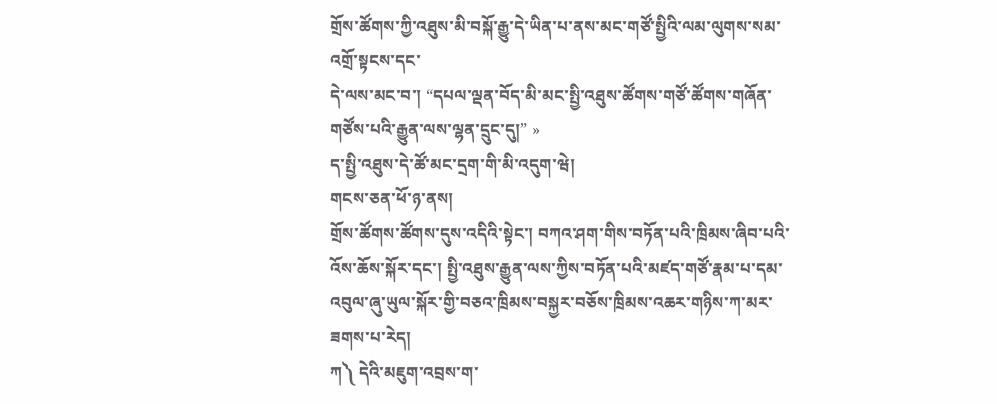གྲོས་ཚོགས་ཀྱི་འཐུས་མི་བསྐོ་རྒྱུ་དེ་ཡིན་པ་ནས་མང་གཙོ་སྤྱིའི་ལམ་ལུགས་སམ་འགྲོ་སྟངས་དང་
དེ་ལས་མང་བ་། “དཔལ་ལྡན་བོད་མི་མང་སྤྱི་འཐུས་ཚོགས་གཙོ་ཚོགས་གཞོན་གཙོས་པའི་རྒྱུན་ལས་ལྷན་དྲུང་དུ།” »
ད་སྤྱི་འཐུས་དེ་ཚོ་མང་དྲག་གི་མི་འདུག་ཝེ།
གངས་ཅན་ཕོ་ཉ་ནས།
གྲོས་ཚོགས་ཚོགས་དུས་འདིའི་སྟེང་། བཀའ་ཤག་གིས་བཏོན་པའི་ཁྲིམས་ཞིབ་པའི་འོས་ཆོས་སྐོར་དང་། སྤྱི་འཐུས་རྒྱུན་ལས་ཀྱིས་བཏོན་པའི་མཛད་གཙོ་རྣམ་པ་དམ་འབུལ་ཞུ་ཡུལ་སྐོར་གྱི་བཅའ་ཁྲིམས་བསྐྱར་བཅོས་ཁྲིམས་འཆར་གཉིས་ཀ་མར་ཟགས་པ་རེད།
ཀ༽ དེའི་མཇུག་འབྲས་ག་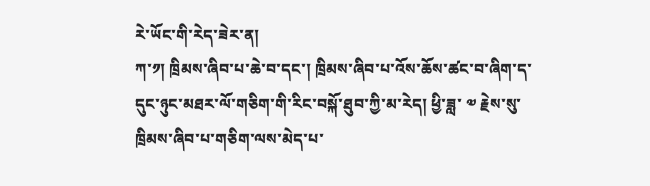རེ་ཡོང་གི་རེད་ཟེར་ན།
ཀ་༡། ཁྲིམས་ཞིབ་པ་ཆེ་བ་དང་། ཁྲིམས་ཞིབ་པ་འོས་ཆོས་ཚང་བ་ཞིག་ད་དུང་ཉུང་མཐར་ལོ་གཅིག་གི་རིང་བསྐོ་ཐུབ་ཀྱི་མ་རེད། ཕྱི་ཟླ་ ༧ རྗེས་སུ་ཁྲིམས་ཞིབ་པ་གཅིག་ལས་མེད་པ་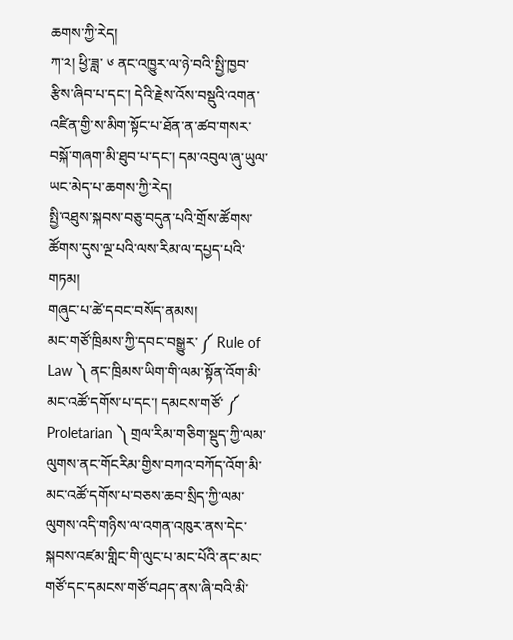ཆགས་ཀྱི་རེད།
ཀ་༢། ཕྱི་ཟླ་ ༦ ནང་འཁྱུར་ལ་ཉེ་བའི་སྤྱི་ཁྱབ་རྩིས་ཞིབ་པ་དང་། དེའི་རྗེས་འོས་བསྡུའི་འགན་འཛིན་གྱི་ས་མིག་སྟོང་པ་ཐོན་ན་ཚབ་གསར་བསྐོ་གཞག་མི་ཐུབ་པ་དང་། དམ་འབུལ་ཞུ་ཡུལ་ཡང་མེད་པ་ཆགས་ཀྱི་རེད།
སྤྱི་འཐུས་སྐབས་བཅུ་བདུན་པའི་གྲོས་ཚོགས་ཚོགས་དུས་ལྔ་པའི་ལས་རིམ་ལ་དཔྱད་པའི་གཏམ།
གཞུང་པ་ཚེ་དབང་བསོད་ནམས།
མང་གཙོ་ཁྲིམས་ཀྱི་དབང་བསྒྱུར་ ༼ Rule of Law ༽ ནང་ཁྲིམས་ཡིག་གི་ལམ་སྟོན་འོག་མི་མང་འཚོ་དགོས་པ་དང་། དམངས་གཙོ་ ༼ Proletarian ༽ གྲལ་རིམ་གཅིག་སྡུད་ཀྱི་ལམ་ལུགས་ནང་གོངརིམ་གྱིས་བཀའ་བཀོད་འོག་མི་མང་འཚོ་དགོས་པ་བཅས་ཆབ་སྲིད་ཀྱི་ལམ་ལུགས་འདི་གཉིས་ལ་འགན་འཁུར་ནས་དེང་སྐབས་འཛམ་གླིང་གི་ལུང་པ་མང་པོའི་ནང་མང་གཙོ་དང་དམངས་གཙོ་བཤད་ནས་ཞི་བའི་མི་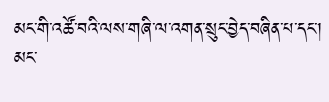མང་གི་འཚོ་བའི་ལས་གཞི་ལ་འགན་སྲུང་བྱེད་བཞིན་པ་དང་། མང་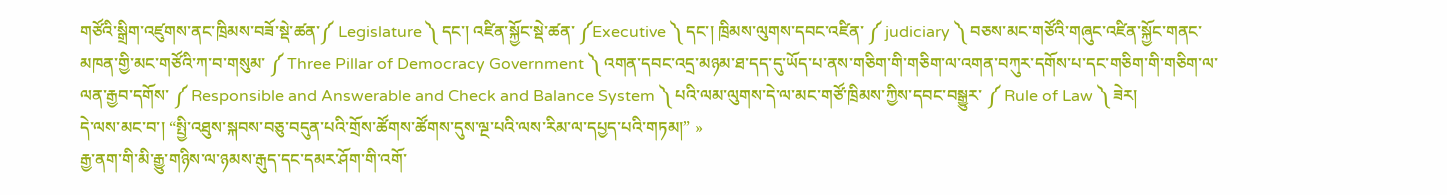གཙོའི་སྒྲིག་འཛུགས་ནང་ཁྲིམས་བཟོ་སྡེ་ཚན་༼ Legislature ༽ དང་། འཛིན་སྐྱོང་སྡེ་ཚན་ ༼Executive ༽ དང་། ཁྲིམས་ལུགས་དབང་འཛིན་ ༼ judiciary ༽ བཅས་མང་གཙོའི་གཞུང་འཛིན་སྐྱོང་གནང་མཁན་གྱི་མང་གཙོའི་ཀ་བ་གསུམ་ ༼ Three Pillar of Democracy Government ༽ འགན་དབང་འདྲ་མཉམ་ཐ་དད་དུ་ཡོད་པ་ནས་གཅིག་གི་གཅིག་ལ་འགན་བཀུར་དགོས་པ་དང་གཅིག་གི་གཅིག་ལ་ལན་རྒྱབ་དགོས་ ༼ Responsible and Answerable and Check and Balance System ༽ པའི་ལམ་ལུགས་དེ་ལ་མང་གཙོ་ཁྲིམས་ཀྱིས་དབང་བསྒྱུར་ ༼ Rule of Law ༽ ཟེར།
དེ་ལས་མང་བ་། “སྤྱི་འཐུས་སྐབས་བཅུ་བདུན་པའི་གྲོས་ཚོགས་ཚོགས་དུས་ལྔ་པའི་ལས་རིམ་ལ་དཔྱད་པའི་གཏམ།” »
རྒྱ་ནག་གི་མི་རྒྱུ་གཉིས་ལ་ཉམས་རྒུད་དང་དམར་ཤོག་གི་འགོ་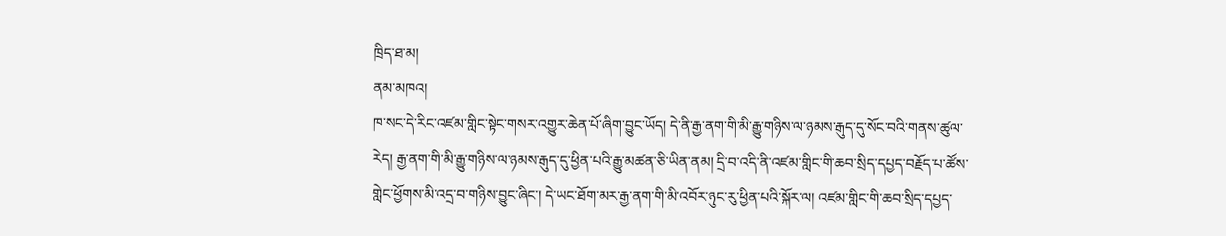ཁྲིད་ཐ་མ།
ནམ་མཁའ།
ཁ་སང་དེ་རིང་འཛམ་གླིང་སྟེང་གསར་འགྱུར་ཆེན་པོ་ཞིག་བྱུང་ཡོད། དེ་ནི་རྒྱ་ནག་གི་མི་རྒྱུ་གཉིས་ལ་ཉམས་རྒུད་དུ་སོང་བའི་གནས་ཚུལ་རེད། རྒྱ་ནག་གི་མི་རྒྱུ་གཉིས་ལ་ཉམས་རྒུད་དུ་ཕྱིན་པའི་རྒྱུ་མཚན་ཅི་ཡིན་ནམ། དྲི་བ་འདི་ནི་འཛམ་གླིང་གི་ཆབ་སྲིད་དཔྱད་བརྗོད་པ་ཚོས་གླེང་ཕྱོགས་མི་འདྲ་བ་གཉིས་བྱུང་ཞིང་། དེ་ཡང་ཐོག་མར་རྒྱ་ནག་གི་མི་འབོར་ཉུང་རུ་ཕྱིན་པའི་སྐོར་ལ། འཛམ་གླིང་གི་ཆབ་སྲིད་དཔྱད་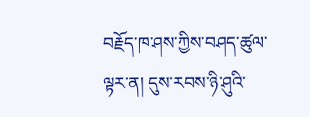བརྗོད་ཁ་ཤས་ཀྱིས་བཤད་ཚུལ་ལྟར་ན། དུས་རབས་ཉི་ཤུའི་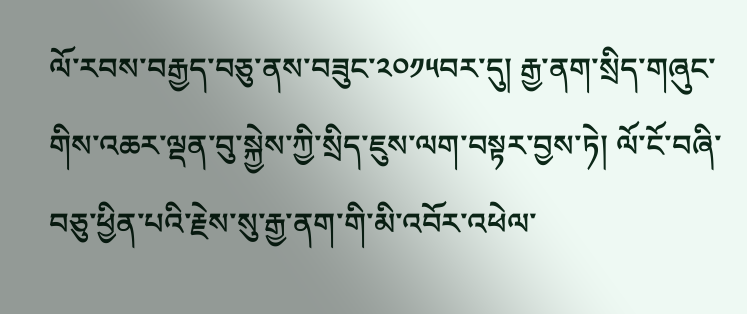ལོ་རབས་བརྒྱད་བཅུ་ནས་བཟུང་༢༠༡༥བར་དུ། རྒྱ་ནག་སྲིད་གཞུང་གིས་འཆར་ལྡན་བུ་སྐྱེས་ཀྱི་སྲིད་ཇུས་ལག་བསྟར་བྱས་ཏེ། ལོ་ངོ་བཞི་བཅུ་ཕྱིན་པའི་རྗེས་སུ་རྒྱ་ནག་གི་མི་འབོར་འཕེལ་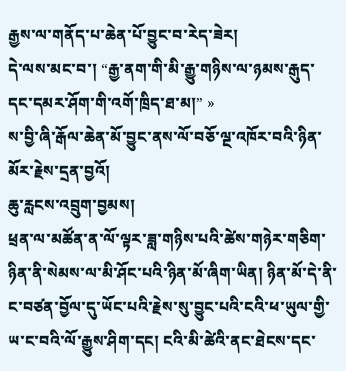རྒྱས་ལ་གནོད་པ་ཆེན་པོ་བྱུང་བ་རེད་ཟེར།
དེ་ལས་མང་བ་། “རྒྱ་ནག་གི་མི་རྒྱུ་གཉིས་ལ་ཉམས་རྒུད་དང་དམར་ཤོག་གི་འགོ་ཁྲིད་ཐ་མ།” »
ས་བྱི་ཞི་རྒོལ་ཆེན་མོ་བྱུང་ནས་ལོ་བཅོ་ལྔ་འཁོར་བའི་ཉིན་མོར་རྗེས་དྲན་བྱའོ།
ཆུ་རླངས་འབྲུག་བྱམས།
ཕྲན་ལ་མཚོན་ན་ལོ་ལྟར་ཟླ་གཉིས་པའི་ཚེས་གཉེར་གཅིག་ཉིན་ནི་སེམས་ལ་མི་ཤོང་པའི་ཉིན་མོ་ཞིག་ཡིན། ཉིན་མོ་དེ་ནི་ང་བཙན་བྱོལ་དུ་ཡོང་པའི་རྗེས་སུ་བྱུང་པའི་ངའི་ཕ་ཡུལ་གྱི་ཡ་ང་བའི་ལོ་རྒྱུས་ཤིག་དང། ངའི་མི་ཚེའི་ནང་ཐེངས་དང་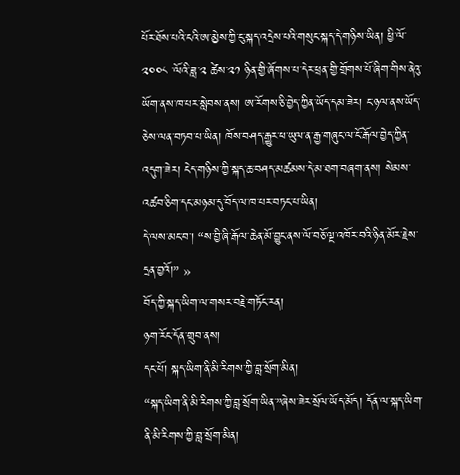པོར་ཐོས་པའི་ངའི་ཨ་མྱེས་ཀྱི་ངུ་སྐད་འདྲེས་པའི་གསུང་སྐད་དེ་གཉིས་ཡིན། ཕྱི་ལོ་༢༠༠༨ ་ལོའི་ཟླ་༢ ཚེས་༢༡ ཉིན་གྱི་ཞོགས་པ་དེར་ཕྲན་གྱི་གྲོགས་པོ་ཞིག་གིས་ནེའུ་ཡོག་ནས་ཁ་པར་སླེབས་ནས། ཨ་རོགས་ཅི་བྱེད་ཀྱིན་ཡོད་དམ་ཟེར། ང་ཉལ་ནས་ཡོད་ཅེས་ལན་བཏབ་པ་ཡིན། ཁོས་བཤད་རྒྱུར་ཕ་ཡུལ་ན་རྒྱ་གཞུང་ལ་ངོ་རྒོལ་བྱེད་ཀྱིན་འདུག་ཟེར། ངེད་གཉིས་ཀྱི་སྐད་ཆ་བཤད་མཚམས་དེ་མ་ཐག་བཞག་ནས། སེམས་འཚབ་ཅིག་དང་མཉམ་དུ་བོད་ལ་ཁ་པར་བཏང་པ་ཡིན།
དེ་ལས་མང་བ་། “ས་བྱི་ཞི་རྒོལ་ཆེན་མོ་བྱུང་ནས་ལོ་བཅོ་ལྔ་འཁོར་བའི་ཉིན་མོར་རྗེས་དྲན་བྱའོ།” »
བོད་ཀྱི་སྐད་ཡིག་ལ་གསར་བརྗེ་གཏོང་རན།
ཉག་རོང་དོན་གྲུབ་ནས།
དང་པོ། སྐད་ཡིག་ནི་མི་རིགས་ཀྱི་བླ་སྲོག་མིན།
“སྐད་ཡིག་ནི་མི་རིགས་ཀྱི་བླ་སྲོག་ཡིན་”ཞེས་ཟེར་སྲོལ་ཡོད་མོད། དོན་ལ་སྐད་ཡིག་ནི་མི་རིགས་ཀྱི་བླ་སྲོག་མིན།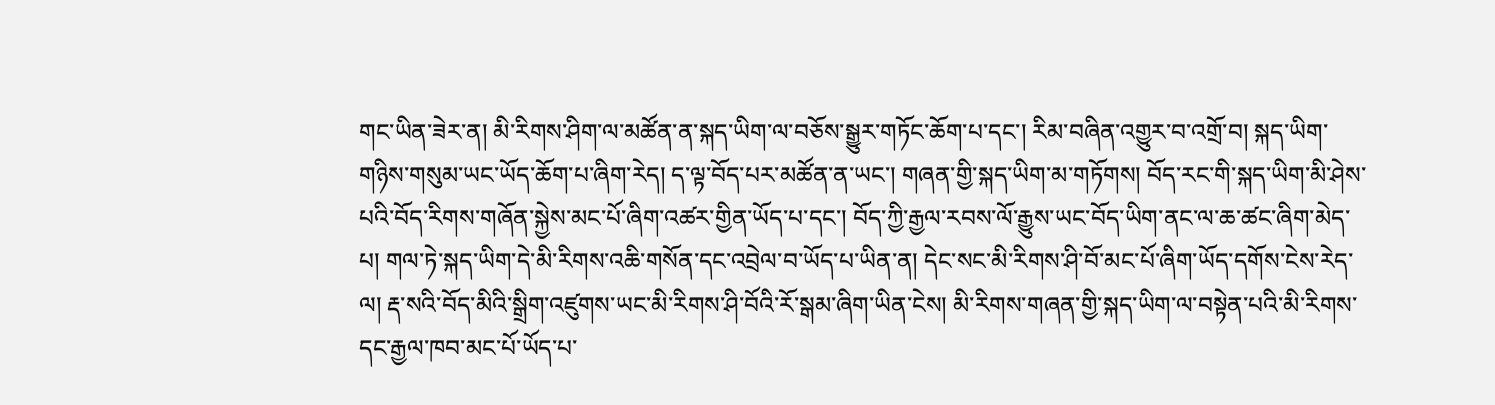གང་ཡིན་ཟེར་ན། མི་རིགས་ཤིག་ལ་མཚོན་ན་སྐད་ཡིག་ལ་བཅོས་སྒྱུར་གཏོང་ཆོག་པ་དང་། རིམ་བཞིན་འགྱུར་བ་འགྲོ་བ། སྐད་ཡིག་གཉིས་གསུམ་ཡང་ཡོད་ཆོག་པ་ཞིག་རེད། ད་ལྟ་བོད་པར་མཚོན་ན་ཡང་། གཞན་གྱི་སྐད་ཡིག་མ་གཏོགས། བོད་རང་གི་སྐད་ཡིག་མི་ཤེས་པའི་བོད་རིགས་གཞོན་སྐྱེས་མང་པོ་ཞིག་འཚར་གྱིན་ཡོད་པ་དང་། བོད་ཀྱི་རྒྱལ་རབས་ལོ་རྒྱུས་ཡང་བོད་ཡིག་ནང་ལ་ཆ་ཚང་ཞིག་མེད་པ། གལ་ཏེ་སྐད་ཡིག་དེ་མི་རིགས་འཆི་གསོན་དང་འབྲེལ་བ་ཡོད་པ་ཡིན་ན། དེང་སང་མི་རིགས་ཤི་བོ་མང་པོ་ཞིག་ཡོད་དགོས་ངེས་རེད་ལ། རྡ་སའི་བོད་མིའི་སྒྲིག་འཛུགས་ཡང་མི་རིགས་ཤི་བོའི་རོ་སྒམ་ཞིག་ཡིན་ངེས། མི་རིགས་གཞན་གྱི་སྐད་ཡིག་ལ་བསྟེན་པའི་མི་རིགས་དང་རྒྱལ་ཁབ་མང་པོ་ཡོད་པ་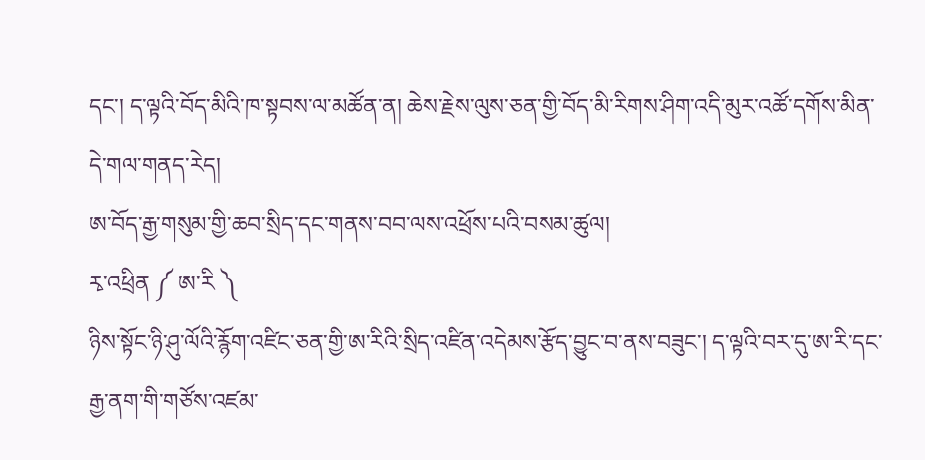དང་། ད་ལྟའི་བོད་མིའི་ཁ་སྟབས་ལ་མཚོན་ན། ཆེས་རྗེས་ལུས་ཅན་གྱི་བོད་མི་རིགས་ཤིག་འདི་མུར་འཚོ་དགོས་མིན་དེ་གལ་གནད་རེད།
ཨ་བོད་རྒྱ་གསུམ་གྱི་ཆབ་སྲིད་དང་གནས་བབ་ལས་འཕྲོས་པའི་བསམ་ཚུལ།
རྭ་འཕྲིན ༼ ཨ་རི ༽
ཉིས་སྟོང་ཉི་ཤུ་ལོའི་རྙོག་འཛིང་ཅན་གྱི་ཨ་རིའི་སྲིད་འཛིན་འདེམས་རྩོད་བྱུང་བ་ནས་བཟུང་། ད་ལྟའི་བར་དུ་ཨ་རི་དང་རྒྱ་ནག་གི་གཙོས་འཛམ་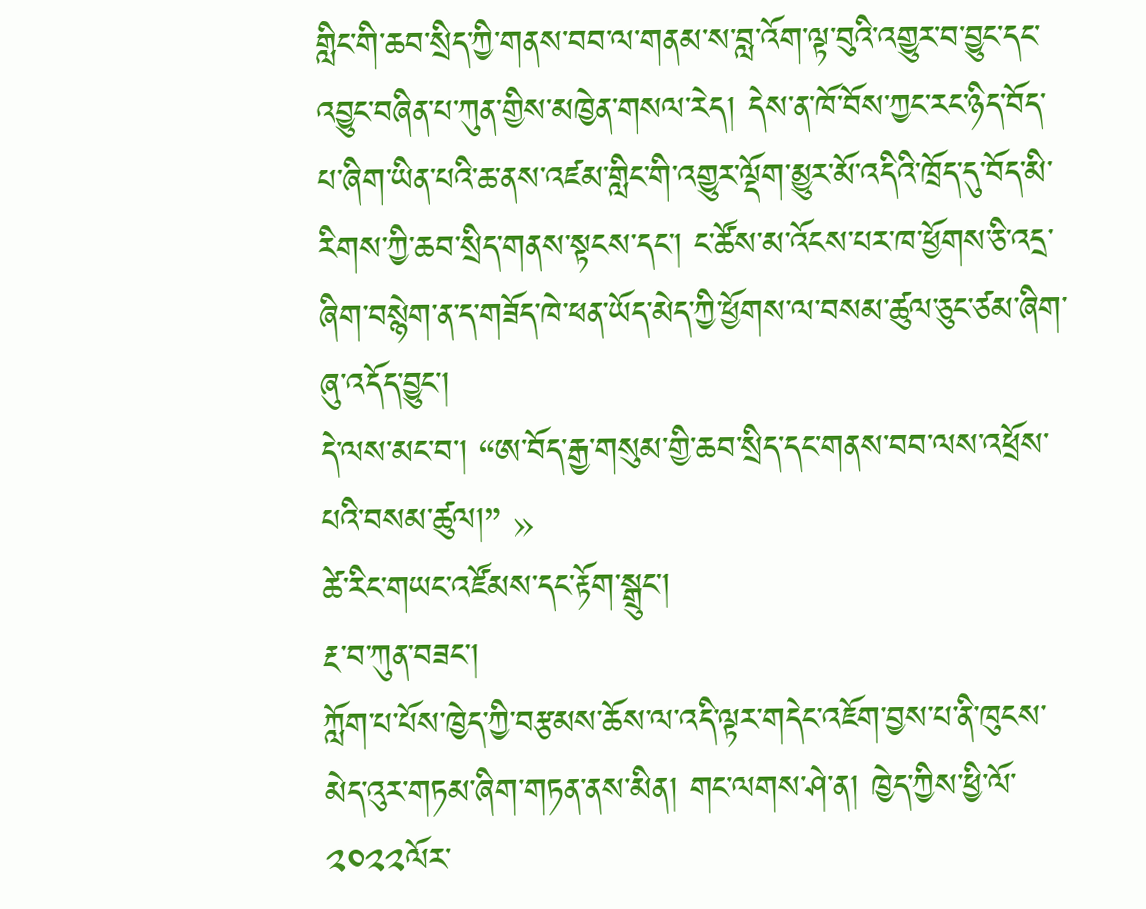གླིང་གི་ཆབ་སྲིད་ཀྱི་གནས་བབ་ལ་གནམ་ས་བླ་འོག་ལྟ་བུའི་འགྱུར་བ་བྱུང་དང་འབྱུང་བཞིན་པ་ཀུན་གྱིས་མཁྱེན་གསལ་རེད། དེས་ན་ཁོ་བོས་ཀྱང་རང་ཉིད་བོད་པ་ཞིག་ཡིན་པའི་ཆ་ནས་འཛམ་གླིང་གི་འགྱུར་ལྡོག་མྱུར་མོ་འདིའི་ཁྲོད་དུ་བོད་མི་རིགས་ཀྱི་ཆབ་སྲིད་གནས་སྟངས་དང་། ང་ཚོས་མ་འོངས་པར་ཁ་ཕྱོགས་ཅི་འདྲ་ཞིག་བསྙེག་ན་ད་གཟོད་ཁེ་ཕན་ཡོད་མེད་ཀྱི་ཕྱོགས་ལ་བསམ་ཚུལ་ཅུང་ཙམ་ཞིག་ཞུ་འདོད་བྱུང་།
དེ་ལས་མང་བ་། “ཨ་བོད་རྒྱ་གསུམ་གྱི་ཆབ་སྲིད་དང་གནས་བབ་ལས་འཕྲོས་པའི་བསམ་ཚུལ།” »
ཚེ་རིང་གཡང་འཛོམས་དང་རྟོག་སྒྲུང་།
རྔ་བ་ཀུན་བཟང་།
ཀློག་པ་པོས་ཁྱེད་ཀྱི་བརྩམས་ཆོས་ལ་འདི་ལྟར་གདེང་འཇོག་བྱས་པ་ནི་ཁུངས་མེད་འུར་གཏམ་ཞིག་གཏན་ནས་མིན། གང་ལགས་ཤེ་ན། ཁྱེད་ཀྱིས་ཕྱི་ལོ་༢༠༢༢ལོར་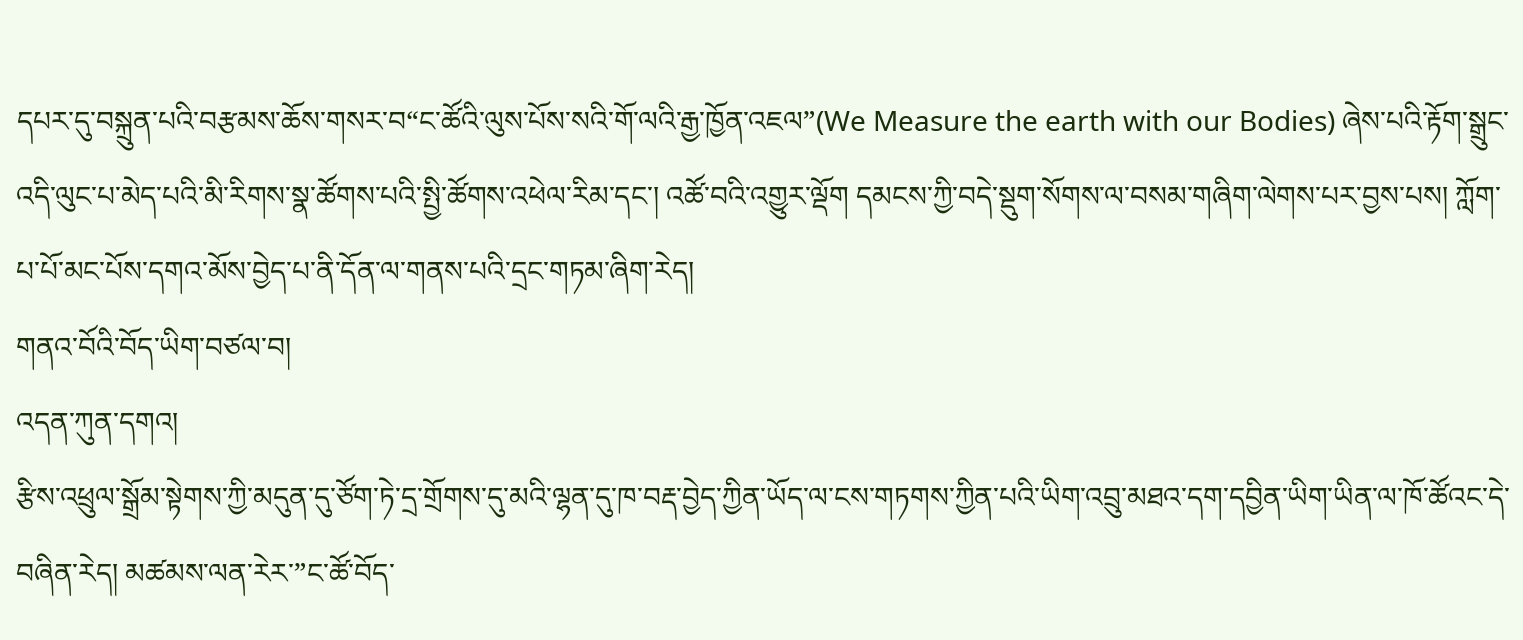དཔར་དུ་བསྐྲུན་པའི་བརྩམས་ཆོས་གསར་བ“ང་ཚོའི་ལུས་པོས་སའི་གོ་ལའི་རྒྱ་ཁྱོན་འཇལ”(We Measure the earth with our Bodies) ཞེས་པའི་རྟོག་སྒྲུང་འདི་ལུང་པ་མེད་པའི་མི་རིགས་སྣ་ཚོགས་པའི་སྤྱི་ཚོགས་འཕེལ་རིམ་དང་། འཚོ་བའི་འགྱུར་ལྡོག དམངས་ཀྱི་བདེ་སྡུག་སོགས་ལ་བསམ་གཞིག་ལེགས་པར་བྱས་པས། ཀློག་པ་པོ་མང་པོས་དགའ་མོས་བྱེད་པ་ནི་དོན་ལ་གནས་པའི་དྲང་གཏམ་ཞིག་རེད།
གནའ་བོའི་བོད་ཡིག་བཙལ་བ།
འདན་ཀུན་དགའ།
རྩིས་འཕྲུལ་སྒྲོམ་སྟེགས་ཀྱི་མདུན་དུ་ཙོག་ཏེ་དྲ་གྲོགས་དུ་མའི་ལྷན་དུ་ཁ་བརྡ་བྱེད་ཀྱིན་ཡོད་ལ་ངས་གཏགས་ཀྱིན་པའི་ཡིག་འབྲུ་མཐའ་དག་དབྱིན་ཡིག་ཡིན་ལ་ཁོ་ཚོའང་དེ་བཞིན་རེད། མཚམས་ལན་རེར་”ང་ཚོ་བོད་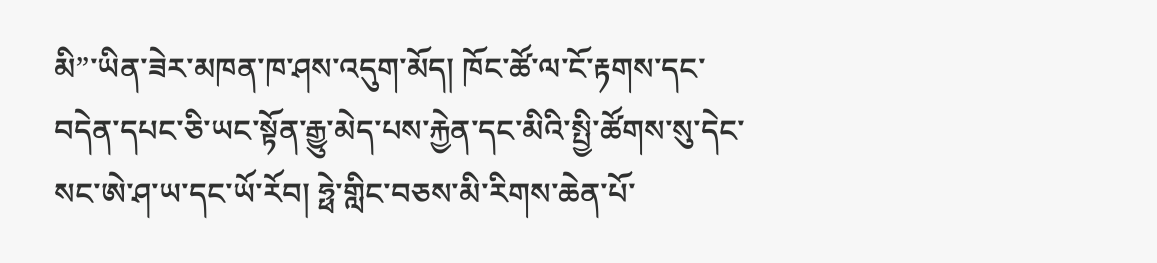མི”་ཡིན་ཟེར་མཁན་ཁ་ཤས་འདུག་མོད། ཁོང་ཚོ་ལ་ངོ་རྟགས་དང་བདེན་དཔང་ཅི་ཡང་སྟོན་རྒྱུ་མེད་པས་རྐྱེན་དང་མིའི་སྤྱི་ཚོགས་སུ་དེང་སང་ཨེ་ཤ་ཡ་དང་ཡོ་རོབ། ཧྥེ་གླིང་བཅས་མི་རིགས་ཆེན་པོ་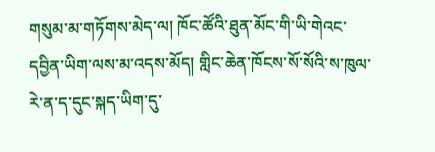གསུམ་མ་གཏོགས་མེད་ལ། ཁོང་ཚོའི་ཐུན་མོང་གི་ཡི་གེའང་དབྱིན་ཡིག་ལས་མ་འདས་མོད། གླིང་ཆེན་ཁོངས་སོ་སོའི་ས་ཁུལ་རེ་ན་ད་དུང་སྐད་ཡིག་དུ་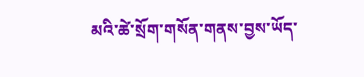མའི་ཚེ་སྲོག་གསོན་གནས་བྱས་ཡོད་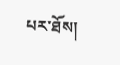པར་ཐོས།